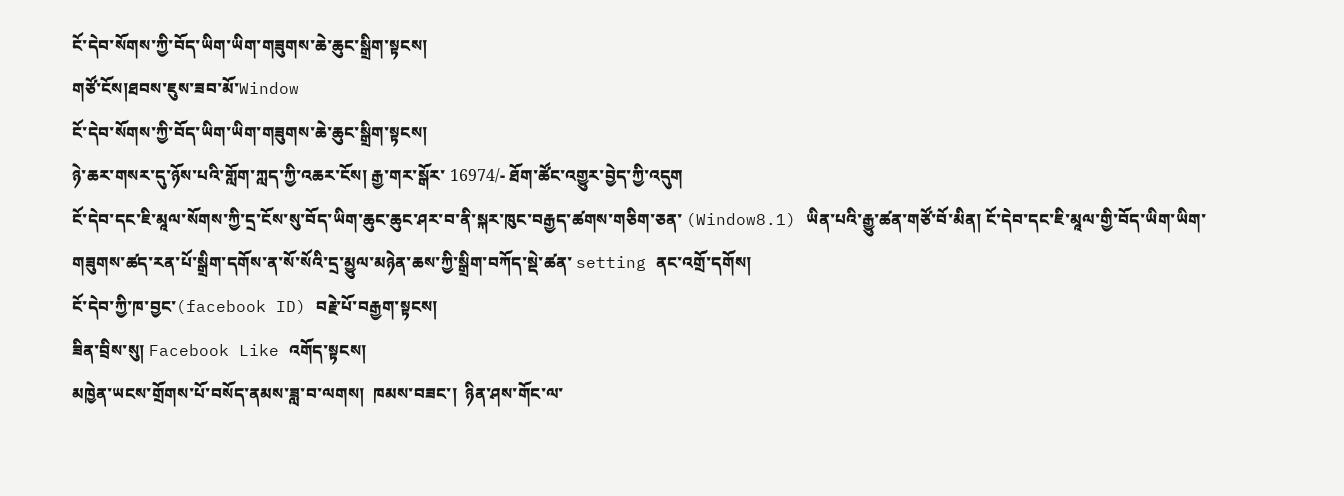ངོ་དེབ་སོགས་ཀྱི་བོད་ཡིག་ཡིག་གཟུགས་ཆེ་ཆུང་སྒྲིག་སྟངས།
གཙོ་ངོས།ཐབས་ཇུས་ཟབ་མོ་Window
ངོ་དེབ་སོགས་ཀྱི་བོད་ཡིག་ཡིག་གཟུགས་ཆེ་ཆུང་སྒྲིག་སྟངས།
ཉེ་ཆར་གསར་དུ་ཉོས་པའི་གློག་ཀླད་ཀྱི་འཆར་ངོས། རྒྱ་གར་སྒོར་ 16974/- ཐོག་ཚོང་འགྱུར་བྱེད་ཀྱི་འདུག
ངོ་དེབ་དང་ཇི་མཱལ་སོགས་ཀྱི་དྲ་ངོས་སུ་བོད་ཡིག་ཆུང་ཆུང་ཤར་བ་ནི་སྐར་ཁུང་བརྒྱད་ཚགས་གཅིག་ཅན་ (Window8.1) ཡིན་པའི་རྒྱུ་ཚན་གཙོ་བོ་མིན། ངོ་དེབ་དང་ཇི་མཱལ་གྱི་བོད་ཡིག་ཡིག་གཟུགས་ཚད་རན་པོ་སྒྲིག་དགོས་ན་སོ་སོའི་དྲ་མྱུལ་མཉེན་ཆས་ཀྱི་སྒྲིག་བཀོད་སྡེ་ཚན་ setting ནང་འགྲོ་དགོས།
ངོ་དེབ་ཀྱི་ཁ་བྱང་(facebook ID) བརྗེ་པོ་བརྒྱག་སྟངས།
ཟིན་བྲིས་སུ། Facebook Like འགོད་སྟངས།
མཁྱེན་ཡངས་གྲོགས་པོ་བསོད་ནམས་ཟླ་བ་ལགས།  ཁམས་བཟང་།  ཉིན་ཤས་གོང་ལ་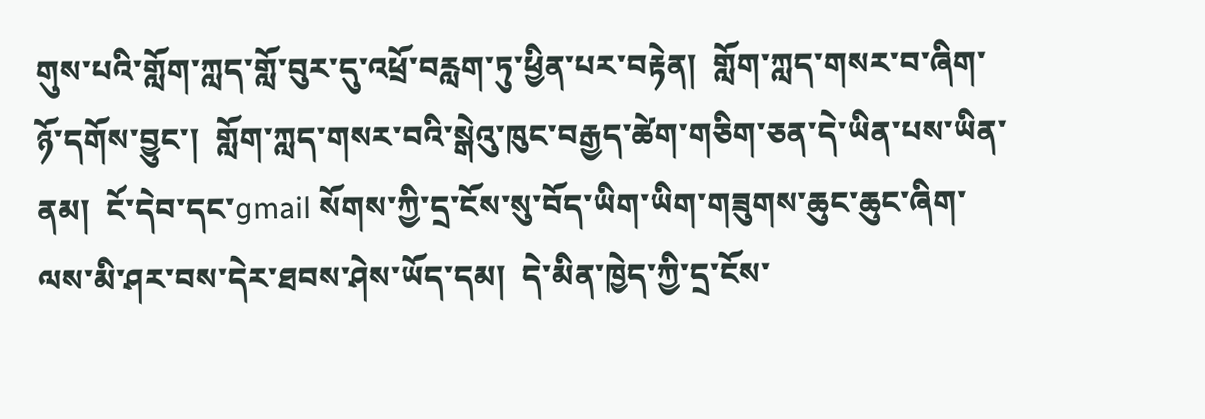གུས་པའི་གློག་ཀླད་གློ་བུར་དུ་འཕྲོ་བརླག་ཏུ་ཕྱིན་པར་བརྟེན།  གློག་ཀླད་གསར་བ་ཞིག་ཉོ་དགོས་བྱུང་།  གློག་ཀླད་གསར་བའི་སྒེའུ་ཁུང་བརྒྱད་ཚེག་གཅིག་ཅན་དེ་ཡིན་པས་ཡིན་ནམ།  ངོ་དེབ་དང་gmail སོགས་ཀྱི་དྲ་ངོས་སུ་བོད་ཡིག་ཡིག་གཟུགས་ཆུང་ཆུང་ཞིག་ལས་མི་ཤར་བས་དེར་ཐབས་ཤེས་ཡོད་དམ།  དེ་མིན་ཁྱེད་ཀྱི་དྲ་ངོས་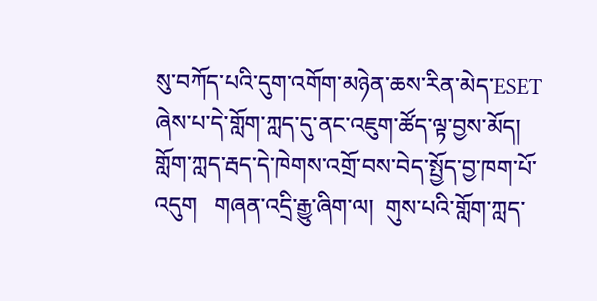སུ་བཀོད་པའི་དུག་འགོག་མཉེན་ཆས་རིན་མེད་ESET ཞེས་པ་དེ་གློག་ཀླད་དུ་ནང་འཇུག་ཚོད་ལྟ་བྱས་མོད།  གློག་ཀླད་རྦད་དེ་ཁེགས་འགྲོ་བས་བེད་སྤྱོད་བྱ་ཁག་པོ་འདུག   གཞན་འདྲི་རྒྱུ་ཞིག་ལ།  གུས་པའི་གློག་ཀླད་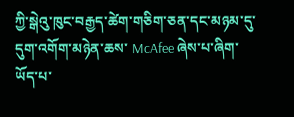ཀྱི་སྒེའུ་ཁུང་བརྒྱད་ཚེག་གཅིག་ཅན་དང་མཉམ་དུ་དུག་འགོག་མཉེན་ཆས་ McAfee ཞེས་པ་ཞིག་ཡོད་པ་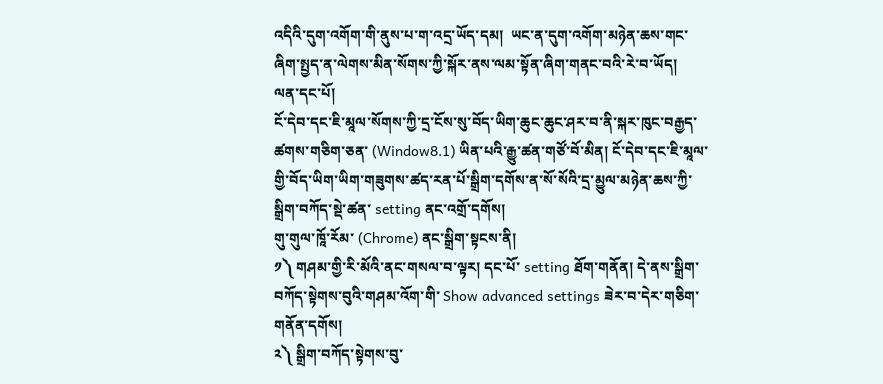འདིའི་དུག་འགོག་གི་ནུས་པ་ག་འདྲ་ཡོད་དམ།  ཡང་ན་དུག་འགོག་མཉེན་ཆས་གང་ཞིག་སྤྱད་ན་ལེགས་མིན་སོགས་ཀྱི་སྐོར་ནས་ལམ་སྟོན་ཞིག་གནང་བའི་རེ་བ་ཡོད།
ལན་དང་པོ།
ངོ་དེབ་དང་ཇི་མཱལ་སོགས་ཀྱི་དྲ་ངོས་སུ་བོད་ཡིག་ཆུང་ཆུང་ཤར་བ་ནི་སྐར་ཁུང་བརྒྱད་ཚགས་གཅིག་ཅན་ (Window8.1) ཡིན་པའི་རྒྱུ་ཚན་གཙོ་བོ་མིན། ངོ་དེབ་དང་ཇི་མཱལ་གྱི་བོད་ཡིག་ཡིག་གཟུགས་ཚད་རན་པོ་སྒྲིག་དགོས་ན་སོ་སོའི་དྲ་མྱུལ་མཉེན་ཆས་ཀྱི་སྒྲིག་བཀོད་སྡེ་ཚན་ setting ནང་འགྲོ་དགོས།
གུ་གུལ་ཁཱོ་རོམ་ (Chrome) ནང་སྒྲིག་སྟངས་ནི།
༡༽ གཤམ་གྱི་རི་མོའི་ནང་གསལ་བ་ལྟར། དང་པོ་ setting ཐོག་གནོན། དེ་ནས་སྒྲིག་བཀོད་སྟེགས་བུའི་གཤམ་འོག་གི་ Show advanced settings ཟེར་བ་དེར་གཅིག་གནོན་དགོས།
༢༽ སྒྲིག་བཀོད་སྟེགས་བུ་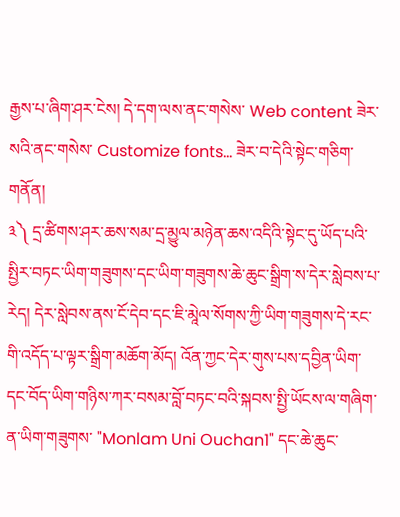རྒྱས་པ་ཞིག་ཤར་ངེས། དེ་དག་ལས་ནང་གསེས་ Web content ཟེར་སའི་ནང་གསེས་ Customize fonts... ཟེར་བ་དེའི་སྟེང་གཅིག་གནོན།
༣༽ དྲ་ཚིགས་ཤར་ཆས་སམ་དྲ་མྱུལ་མཉེན་ཆས་འདིའི་སྟེང་དུ་ཡོད་པའི་སྤྱིར་བཏང་ཡིག་གཟུགས་དང་ཡིག་གཟུགས་ཆེ་ཆུང་སྒྲིག་ས་དེར་སླེབས་པ་རེད། དེར་སླེབས་ནས་ངོ་དེབ་དང་ཇི་མཱེལ་སོགས་ཀྱི་ཡིག་གཟུགས་དེ་རང་གི་འདོད་པ་ལྟར་སྒྲིག་མཆོག་མོད། འོན་ཀྱང་དེར་གུས་པས་དབྱིན་ཡིག་དང་བོད་ཡིག་གཉིས་ཀར་བསམ་བློ་བཏང་བའི་སྐབས་སྤྱི་ཡོངས་ལ་གཞིག་ན་ཡིག་གཟུགས་ "Monlam Uni Ouchan1" དང་ཆེ་ཆུང་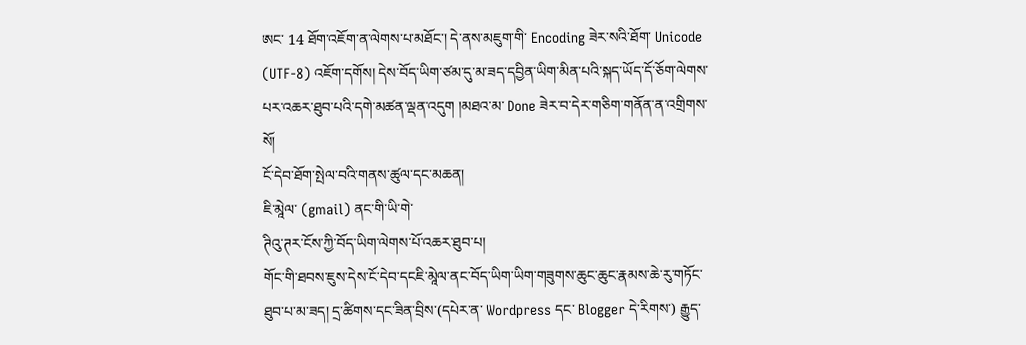ཨང་ 14 ཐོག་འཇོག་ན་ལེགས་པ་མཐོང་། དེ་ནས་མཇུག་གི་ Encoding ཟེར་སའི་ཐོག་ Unicode (UTF-8) འཇོག་དགོས། དེས་བོད་ཡིག་ཙམ་དུ་མ་ཟད་དབྱིན་ཡིག་མིན་པའི་སྐད་ཡོད་དོ་ཅོག་ལེགས་པར་འཆར་ཐུབ་པའི་དགེ་མཚན་ལྡན་འདུག །མཐའ་མ་ Done ཟེར་བ་དེར་གཅིག་གནོན་ན་འགྲིགས་སོ།
ངོ་དེབ་ཐོག་སྤེལ་བའི་གནས་ཚུལ་དང་མཆན།
ཇི་མཱེལ་ (gmail) ནང་གི་ཡི་གེ་
ཊིའུ་ཊར་ངོས་ཀྱི་བོད་ཡིག་ལེགས་པོ་འཆར་ཐུབ་པ།
གོང་གི་ཐབས་ཇུས་དེས་ངོ་དེབ་དངཇི་མཱེལ་ནང་བོད་ཡིག་ཡིག་གཟུགས་ཆུང་ཆུང་རྣམས་ཆེ་རུ་གཏོང་ཐུབ་པ་མ་ཟད། དྲ་ཚིགས་དང་ཟིན་བྲིས་(དཔེར་ན་ Wordpress དང་ Blogger དེ་རིགས་) རྒྱུད་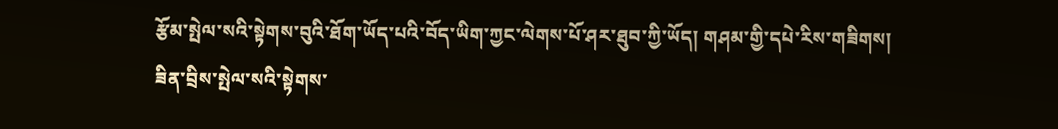རྩོམ་སྤེལ་སའི་སྟེགས་བུའི་ཐོག་ཡོད་པའི་བོད་ཡིག་ཀྱང་ལེགས་པོ་ཤར་ཐུབ་ཀྱི་ཡོད། གཤམ་གྱི་དཔེ་རིས་གཟིགས།
ཟིན་བྲིས་སྤེལ་སའི་སྟེགས་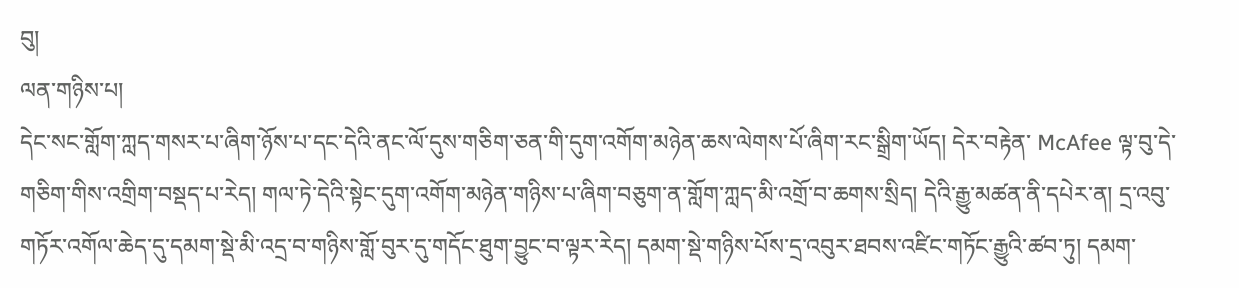བུ།
ལན་གཉིས་པ།
དེང་སང་གློག་ཀླད་གསར་པ་ཞིག་ཉོས་པ་དང་དེའི་ནང་ལོ་དུས་གཅིག་ཅན་གི་དུག་འགོག་མཉེན་ཆས་ལེགས་པོ་ཞིག་རང་སྒྲིག་ཡོད། དེར་བརྟེན་ McAfee ལྟ་བུ་དེ་གཅིག་གིས་འགྲིག་བསྡད་པ་རེད། གལ་ཏེ་དེའི་སྟེང་དུག་འགོག་མཉེན་གཉིས་པ་ཞིག་བཅུག་ན་གློག་ཀླད་མི་འགྲོ་བ་ཆགས་སྲིད། དེའི་རྒྱུ་མཚན་ནི་དཔེར་ན། དྲ་འབུ་གཏོར་འགོལ་ཆེད་དུ་དམག་སྡེ་མི་འདྲ་བ་གཉིས་གློ་བུར་དུ་གདོང་ཐུག་བྱུང་བ་ལྟར་རེད། དམག་སྡེ་གཉིས་པོས་དྲ་འབུར་ཐབས་འཛིང་གཏོང་རྒྱུའི་ཚབ་ཏུ། དམག་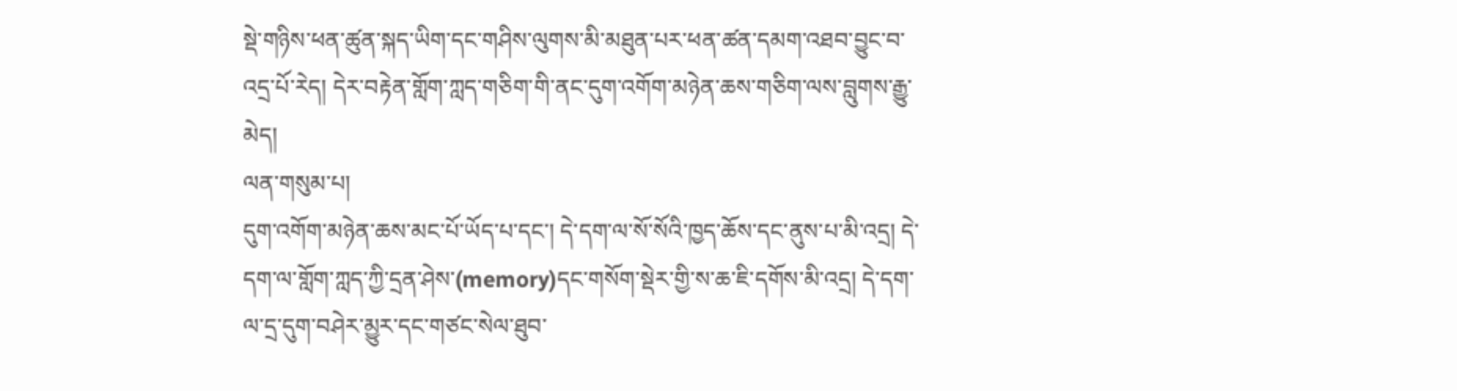སྡེ་གཉིས་ཕན་ཚུན་སྐད་ཡིག་དང་གཤིས་ལུགས་མི་མཐུན་པར་ཕན་ཚན་དམག་འཐབ་བྱུང་བ་འདྲ་པོ་རེད། དེར་བརྟེན་གློག་ཀླད་གཅིག་གི་ནང་དུག་འགོག་མཉེན་ཆས་གཅིག་ལས་བླུགས་རྒྱུ་མེད།
ལན་གསུམ་པ།
དུག་འགོག་མཉེན་ཆས་མང་པོ་ཡོད་པ་དང་། དེ་དག་ལ་སོ་སོའི་ཁྱད་ཆོས་དང་ནུས་པ་མི་འདྲ། དེ་དག་ལ་གློག་ཀླད་ཀྱི་དྲན་ཤེས་(memory)དང་གསོག་སྡེར་གྱི་ས་ཆ་ཇི་དགོས་མི་འདྲ། དེ་དག་ལ་དྲ་དུག་བཤེར་མྱུར་དང་གཙང་སེལ་ཐུབ་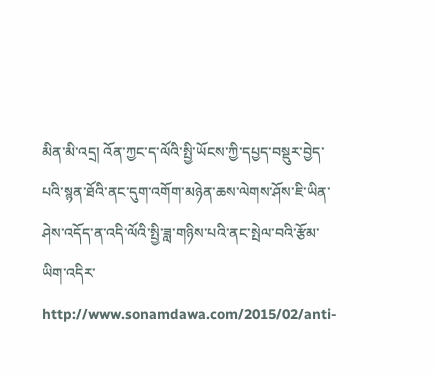མིན་མི་འདྲ། འོན་ཀྱང་ད་ལོའི་སྤྱི་ཡོངས་ཀྱི་དཔྱད་བསྡུར་བྱེད་པའི་སྙན་ཐོའི་ནང་དུག་འགོག་མཉེན་ཆས་ལེགས་ཤོས་ཇི་ཡིན་ཤེས་འདོད་ན་འདི་ལོའི་སྤྱི་ཟླ་གཉིས་པའི་ནང་སྤེལ་བའི་རྩོམ་ཡིག་འདིར་ http://www.sonamdawa.com/2015/02/anti-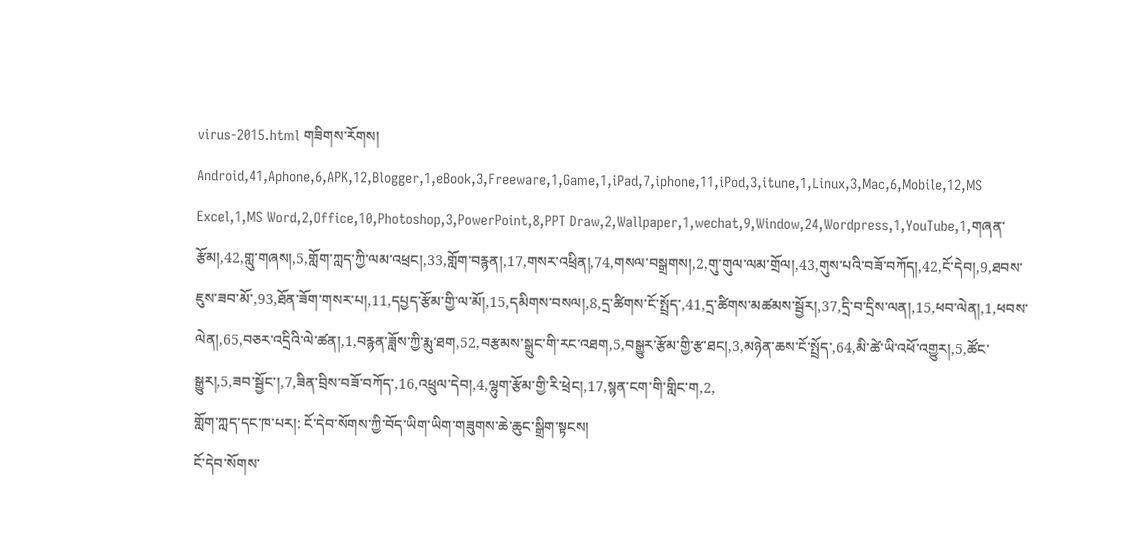virus-2015.html གཟིགས་རོགས།
Android,41,Aphone,6,APK,12,Blogger,1,eBook,3,Freeware,1,Game,1,iPad,7,iphone,11,iPod,3,itune,1,Linux,3,Mac,6,Mobile,12,MS Excel,1,MS Word,2,Office,10,Photoshop,3,PowerPoint,8,PPT Draw,2,Wallpaper,1,wechat,9,Window,24,Wordpress,1,YouTube,1,གཞན་རྩོམ།,42,གླུ་གཞས།,5,གློག་ཀླད་ཀྱི་ལམ་འཕྲང།,33,གློག་བརྙན།,17,གསར་འཕྲིན།,74,གསལ་བསྒྲགས།,2,གུ་གུལ་ལམ་གྲོལ།,43,གུས་པའི་བཟོ་བཀོད།,42,ངོ་དེབ།,9,ཐབས་ཇུས་ཟབ་མོ་,93,ཐོན་ཟོག་གསར་པ།,11,དཔྱད་རྩོམ་གྱི་ལ་མོ།,15,དམིགས་བསལ།,8,དྲ་ཚིགས་ངོ་སྤྲོད་,41,དྲ་ཚིགས་མཚམས་སྦྱོར།,37,དྲི་བ་དྲིས་ལན།,15,ཕབ་ལེན།,1,ཕབས་ལེན།,65,བཅར་འདྲིའི་ལེ་ཚན།,1,བརྙན་ཟློས་ཀྱི་རྨུ་ཐག,52,བརྩམས་སྒྲུང་གི་རང་འཐག,5,བསྒྱུར་རྩོམ་གྱི་རྩ་ཐང།,3,མཉེན་ཆས་ངོ་སྤྲོད་,64,མི་ཚེ་ཡི་འཕོ་འགྱུར།,5,ཚོང་སྒྱུར།,5,ཟབ་སྦྱོང་།,7,ཟིན་བྲིས་བཟོ་བཀོད་,16,འཕྲུལ་དེབ།,4,ལྷུག་རྩོམ་གྱི་རི་ཕྲེང།,17,སྙན་ངག་གི་གླིང་ག,2,
གློག་ཀླད་དང་ཁ་པར།: ངོ་དེབ་སོགས་ཀྱི་བོད་ཡིག་ཡིག་གཟུགས་ཆེ་ཆུང་སྒྲིག་སྟངས།
ངོ་དེབ་སོགས་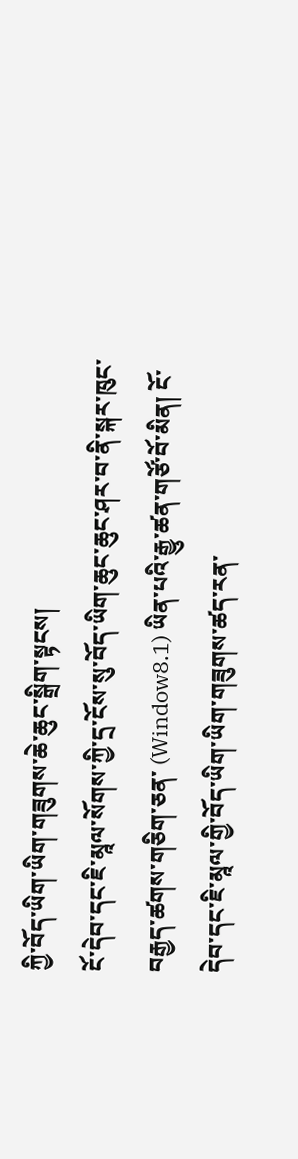ཀྱི་བོད་ཡིག་ཡིག་གཟུགས་ཆེ་ཆུང་སྒྲིག་སྟངས།
ངོ་དེབ་དང་ཇི་མཱལ་སོགས་ཀྱི་དྲ་ངོས་སུ་བོད་ཡིག་ཆུང་ཆུང་ཤར་བ་ནི་སྐར་ཁུང་བརྒྱད་ཚགས་གཅིག་ཅན་ (Window8.1) ཡིན་པའི་རྒྱུ་ཚན་གཙོ་བོ་མིན། ངོ་དེབ་དང་ཇི་མཱལ་གྱི་བོད་ཡིག་ཡིག་གཟུགས་ཚད་རན་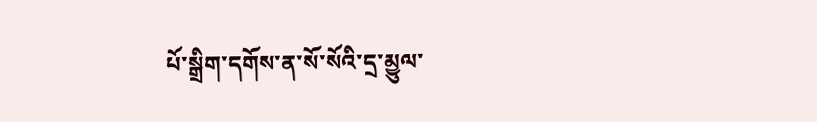པོ་སྒྲིག་དགོས་ན་སོ་སོའི་དྲ་མྱུལ་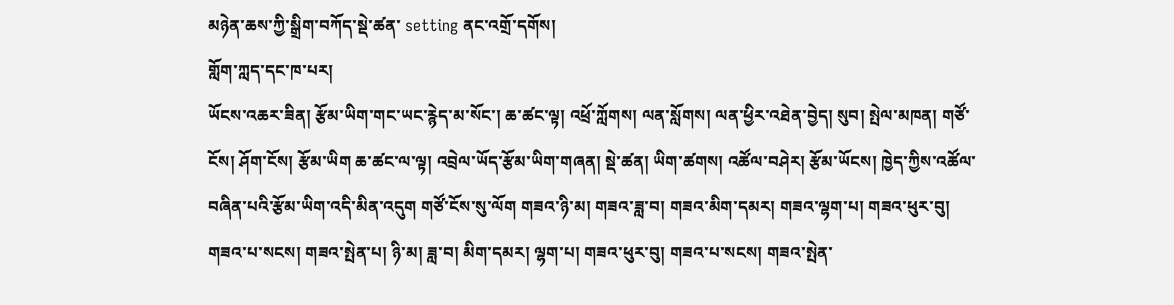མཉེན་ཆས་ཀྱི་སྒྲིག་བཀོད་སྡེ་ཚན་ setting ནང་འགྲོ་དགོས།
གློག་ཀླད་དང་ཁ་པར།
ཡོངས་འཆར་ཟིན། རྩོམ་ཡིག་གང་ཡང་རྙེད་མ་སོང་། ཆ་ཚང་ལྟ། འཕྲོ་ཀློགས། ལན་སློགས། ལན་ཕྱིར་འཐེན་བྱེད། སུབ། སྤེལ་མཁན། གཙོ་ངོས། ཤོག་ངོས། རྩོམ་ཡིག ཆ་ཚང་ལ་ལྟ། འབྲེལ་ཡོད་རྩོམ་ཡིག་གཞན། སྡེ་ཚན། ཡིག་ཚགས། འཚོལ་བཤེར། རྩོམ་ཡོངས། ཁྱེད་ཀྱིས་འཚོལ་བཞིན་པའི་རྩོམ་ཡིག་འདི་མིན་འདུག གཙོ་ངོས་སུ་ལོག གཟའ་ཉི་མ། གཟའ་ཟླ་བ། གཟའ་མིག་དམར། གཟའ་ལྷག་པ། གཟའ་ཕུར་བུ། གཟའ་པ་སངས། གཟའ་སྤེན་པ། ཉི་མ། ཟླ་བ། མིག་དམར། ལྷག་པ། གཟའ་ཕུར་བུ། གཟའ་པ་སངས། གཟའ་སྤེན་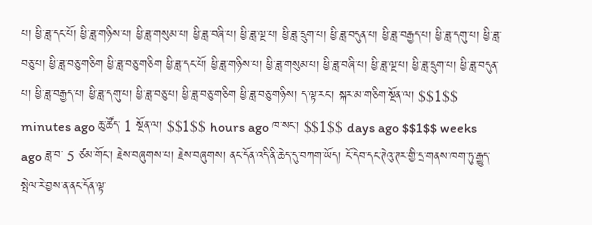པ། ཕྱི་ཟླ་དང་པོ། ཕྱི་ཟླ་གཉིས་པ། ཕྱི་ཟླ་གསུམ་པ། ཕྱི་ཟླ་བཞི་པ། ཕྱི་ཟླ་ལྔ་པ། ཕྱི་ཟླ་དྲུག་པ། ཕྱི་ཟླ་བདུན་པ། ཕྱི་ཟླ་བརྒྱད་པ། ཕྱི་ཟླ་དགུ་པ། ཕྱི་ཟླ་བཅུ་པ། ཕྱི་ཟླ་བཅུ་གཅིག ཕྱི་ཟླ་བཅུ་གཅིག ཕྱི་ཟླ་དང་པོ། ཕྱི་ཟླ་གཉིས་པ། ཕྱི་ཟླ་གསུམ་པ། ཕྱི་ཟླ་བཞི་པ། ཕྱི་ཟླ་ལྔ་པ། ཕྱི་ཟླ་དྲུག་པ། ཕྱི་ཟླ་བདུན་པ། ཕྱི་ཟླ་བརྒྱད་པ། ཕྱི་ཟླ་དགུ་པ། ཕྱི་ཟླ་བཅུ་པ། ཕྱི་ཟླ་བཅུ་གཅིག ཕྱི་ཟླ་བཅུ་གཉིས། ད་ལྟ་རང་། སྐར་མ་གཅིག་སྔོན་ལ། $$1$$ minutes ago ཆུ་ཚོད་ 1 སྔོན་ལ། $$1$$ hours ago ཁ་སང་། $$1$$ days ago $$1$$ weeks ago ཟླ་བ་ 5 ཙམ་གོང་། རྗེས་བཞུགས་པ། རྗེས་བཞུགས། ནང་དོན་འདི་ནི་ཆེད་དུ་བཀག་ཡོད། ངོ་དེབ་དང་ཊེའུ་ཊར་གྱི་དྲ་གནས་ཁག་ཏུ་རྒྱུད་སྤེལ་རེ་བྱས་ན་ནང་དོན་ལྟ་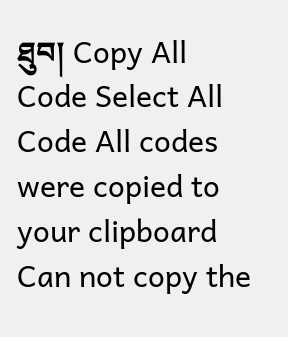ཐུབ། Copy All Code Select All Code All codes were copied to your clipboard Can not copy the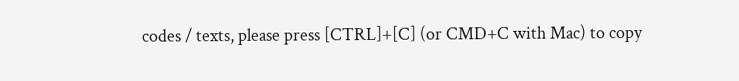codes / texts, please press [CTRL]+[C] (or CMD+C with Mac) to copy